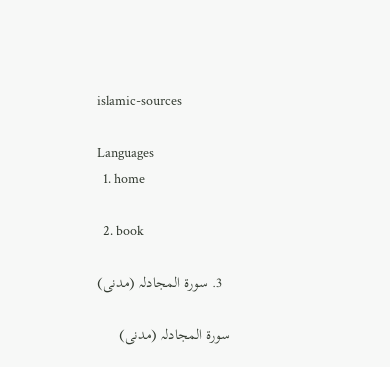islamic-sources

Languages
  1. home

  2. book

  3. سورۃ المجادلہ (مدنی)

سورۃ المجادلہ (مدنی)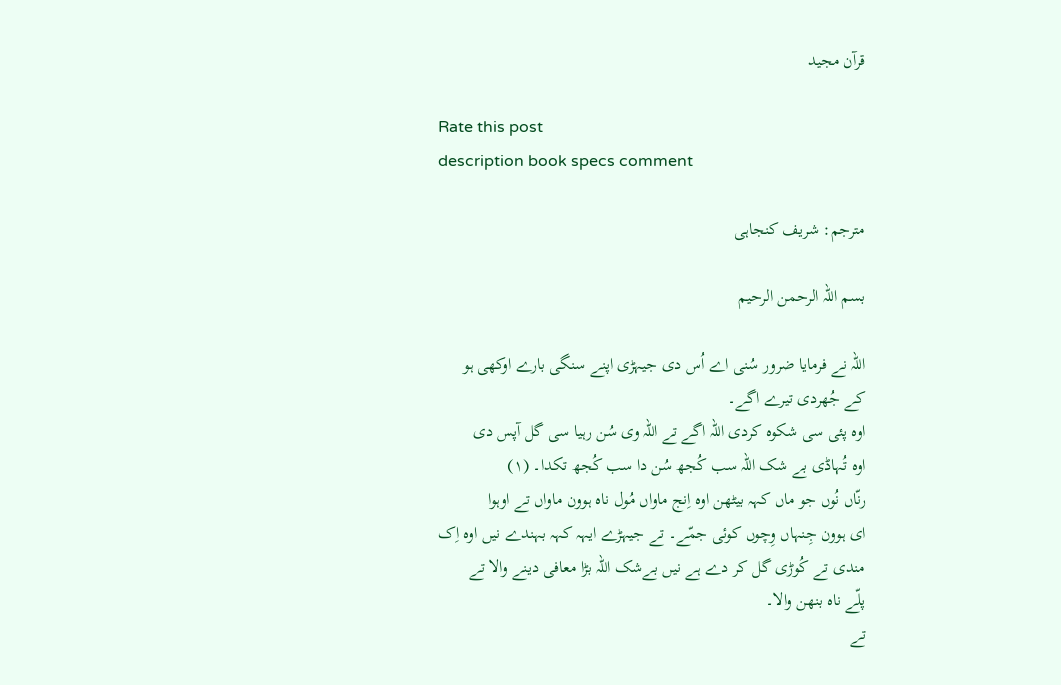قرآن مجید

Rate this post
description book specs comment

مترجم: شریف کنجاہی

بسم اللہ الرحمن الرحیم

اللہ نے فرمایا ضرور سُنی اے اُس دی جیہڑی اپنے سنگی بارے اوکھی ہو
کے جُھردی تیرے اگے۔
اوہ پئی سی شکوہ کردی اللہ اگے تے اللہ وی سُن رہیا سی گل آپس دی
اوہ تُہاڈی بے شک اللہ سب کُجھ سُن دا سب کُجھ تکدا۔ (١)
رنّاں نُوں جو ماں کہہ بیٹھن اوہ اِنج ماواں مُول ناہ ہوون ماواں تے اوہوا
ای ہوون جِنہاں وِچوں کوئی جمّے۔ تے جیہڑے ایہہ کہہ بہندے نیں اوہ اِک
مندی تے کُوڑی گل کر دے ہے نیں بےشک اللہ بڑا معافی دینے والا تے
پلّے ناہ بنھن والا۔
تے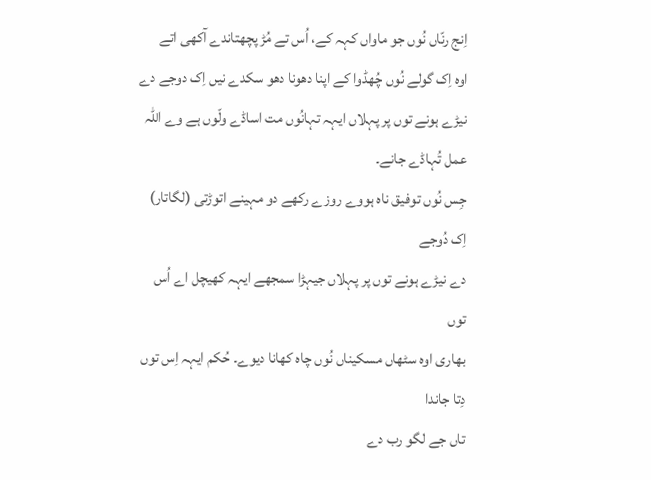اِنج رنّاں نُوں جو ماواں کہہ کے، اُس تے مُڑ پچھتاندے آکھی اتے
اوہ اِک گولے نُوں چُھڈوا کے اپنا دھونا دھو سکدے نیں اِک دوجے دے
نیڑے ہونے توں پر پہلاں ایہہ تہانُوں مت اساڈے ولّوں ہے وے اللہ
عمل تُہاڈے جانے۔
جِس نُوں توفیق ناہ ہووے روزے رکھے دو مہینے اتوڑتی (لگاتار) اِک دُوجے
دے نیڑے ہونے توں پر پہلاں جیہڑا سمجھے ایہہ کھیچل اے اُس توں
بھاری اوہ سٹھاں مسکیناں نُوں چاہ کھانا دیوے۔ حُکم ایہہ اِس توں دِتا جاندا
تاں جے لگو رب دے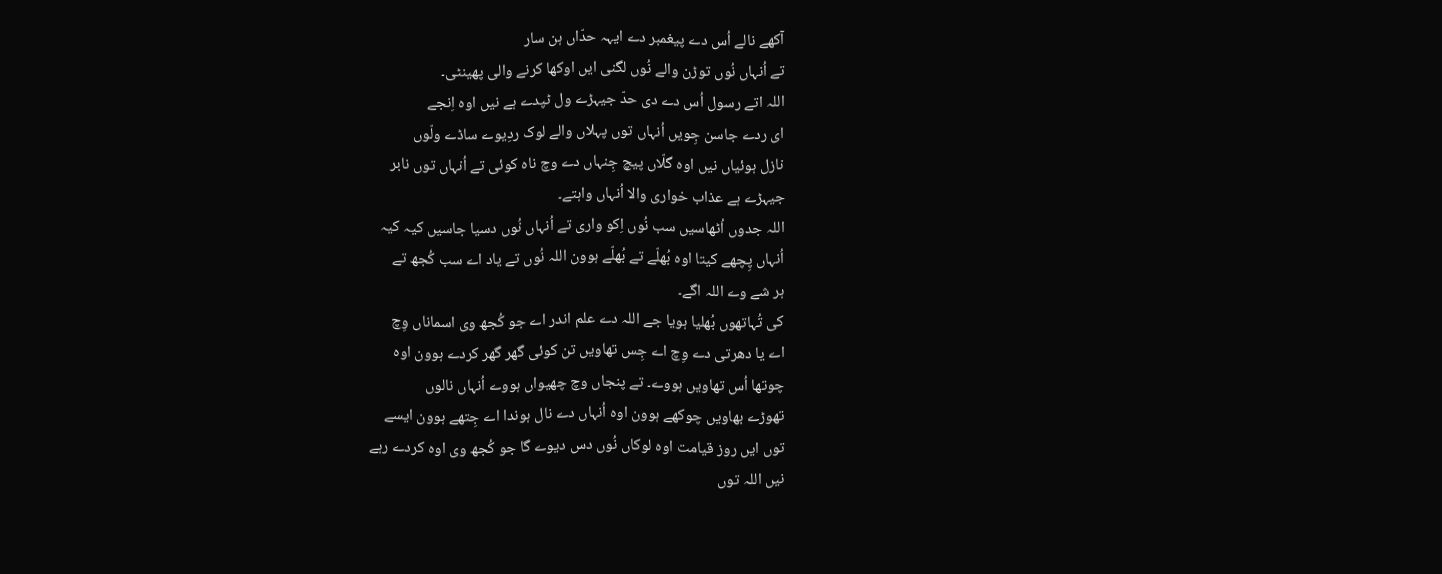آکھے نالے اُس دے پیغمبر دے ایہہ حدّاں ہن سار
تے اُنہاں نُوں توڑن والے نُوں لگنی ایں اوکھا کرنے والی پھینٹی۔
اللہ اتے رسول اُس دے دی حدّ جیہڑے ول ٹپدے ہے نیں اوہ اِنجے
ای ردے جاسن جِویں اُنہاں توں پہلاں والے لوک ردِیوے ساڈے ولّوں
نازل ہوئیاں نیں اوہ گلّاں پیچ جِنہاں دے وچ ناہ کوئی تے اُنہاں توں نابر
جیہڑے ہے عذاب خواری والا اُنہاں واہتے۔
اللہ جدوں اُٹھاسیں سب نُوں اِکو واری تے اُنہاں نُوں دسیا جاسیں کیہ کیہ
اُنہاں پِچھے کیتا اوہ بُھلّے تے بُھلّے ہوون اللہ نُوں تے یاد اے سب کُجھ تے
ہر شے وے اللہ اگے۔
کی تُہاتھوں بُھلیا ہویا جے اللہ دے علم اندر اے جو کُجھ وی اسماناں وِچ
اے یا دھرتی دے وِچ اے جِس تھاویں تن کوئی گھر گھر کردے ہوون اوہ
چوتھا اُس تھاویں ہووے۔ تے پنجاں وچ چھیواں ہووے اُنہاں نالوں
تھوڑے بھاویں چوکھے ہوون اوہ اُنہاں دے نال ہوندا اے جِتھے ہوون ایسے
توں ایں روز قیامت اوہ لوکاں نُوں دس دیوے گا جو کُجھ وی اوہ کردے رہے
نیں اللہ توں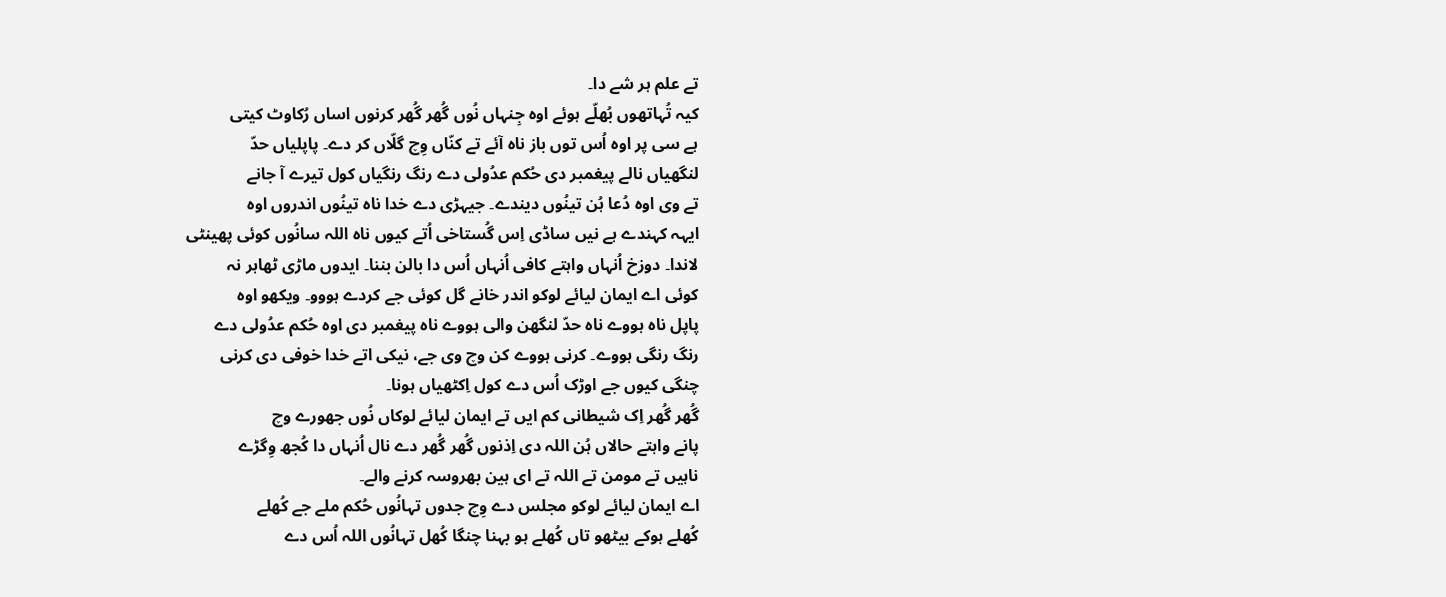تے علم ہر شے دا۔
کیہ تُہاتھوں بُھلّے ہوئے اوہ جِنہاں نُوں گُھر گُھر کرنوں اساں رُکاوٹ کیتی
ہے سی پر اوہ اُس توں باز ناہ آئے تے کنّاں وِچ گلّاں کر دے۔ پاپلیاں حدّ
لنگھیاں نالے پیغمبر دی حُکم عدُولی دے رنگ رنگیاں کول تیرے آ جانے
تے وی اوہ دُعا ہُن تینُوں دیندے۔ جیہڑی دے خدا ناہ تینُوں اندروں اوہ
ایہہ کہندے ہے نیں ساڈی اِس گُستاخی اُتے کیوں ناہ اللہ سانُوں کوئی پھینٹی
لاندا۔ دوزخ اُنہاں واہتے کافی اُنہاں اُس دا بالن بننا۔ ایدوں ماڑی ٹھاہر نہ
کوئی اے ایمان لیائے لوکو اندر خانے گل کوئی جے کردے ہووو۔ ویکھو اوہ
پاپل ناہ ہووے ناہ حدّ لنگھن والی ہووے ناہ پیغمبر دی اوہ حُکم عدُولی دے
رنگ رنگی ہووے۔ کرنی ہووے کن وچ وی جے، نیکی اتے خدا خوفی دی کرنی
چنگی کیوں جے اوڑک اُس دے کول اِکٹھیاں ہونا۔
گُھر گُھر اِک شیطانی کم ایں تے ایمان لیائے لوکاں نُوں جھورے وچ
پانے واہتے حالاں ہُن اللہ دی اِذنوں گُھر گُھر دے نال اُنہاں دا کُجھ وِگڑے
ناہیں تے مومن تے اللہ تے ای ہین بھروسہ کرنے والے۔
اے ایمان لیائے لوکو مجلس دے وِچ جدوں تہانُوں حُکم ملے جے کُھلے
کُھلے ہوکے بیٹھو تاں کُھلے ہو بہنا چنگا کُھل تہانُوں اللہ اُس دے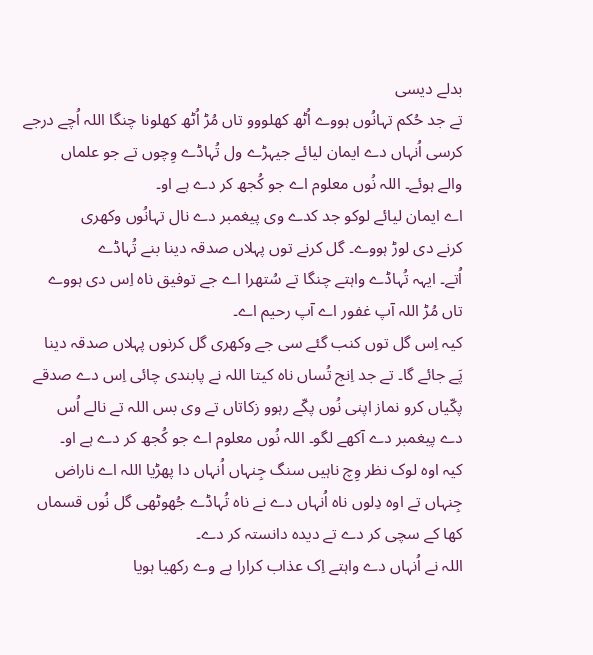بدلے دیسی
تے جد حُکم تہانُوں ہووے اُٹھ کھلووو تاں مُڑ اُٹھ کھلونا چنگا اللہ اُچے درجے
کرسی اُنہاں دے ایمان لیائے جیہڑے ول تُہاڈے وِچوں تے جو علماں
والے ہوئے۔ اللہ نُوں معلوم اے جو کُجھ کر دے ہے او۔
اے ایمان لیائے لوکو جد کدے وی پیغمبر دے نال تہانُوں وکھری
کرنے دی لوڑ ہووے۔ گل کرنے توں پہلاں صدقہ دینا بنے تُہاڈے
اُتے۔ ایہہ تُہاڈے واہتے چنگا تے سُتھرا اے جے توفیق ناہ اِس دی ہووے
تاں مُڑ اللہ آپ غفور اے آپ رحیم اے۔
کیہ اِس گل توں کنب گئے سی جے وکھری گل کرنوں پہلاں صدقہ دینا
پَے جائے گا۔ تے جد اِنج تُساں ناہ کیتا اللہ نے پابندی چائی اِس دے صدقے
پکّیاں کرو نماز اپنی نُوں پکّے رہوو زکاتاں تے وی بس اللہ تے نالے اُس
دے پیغمبر دے آکھے لگو۔ اللہ نُوں معلوم اے جو کُجھ کر دے ہے او۔
کیہ اوہ لوک نظر وِچ ناہیں سنگ جِنہاں اُنہاں دا پھڑیا اللہ اے ناراض
جِنہاں تے اوہ دِلوں ناہ اُنہاں دے نے ناہ تُہاڈے جُھوٹھی گل نُوں قسماں
کھا کے سچی کر دے تے دیدہ دانستہ کر دے۔
اللہ نے اُنہاں دے واہتے اِک عذاب کرارا ہے وے رکھیا ہویا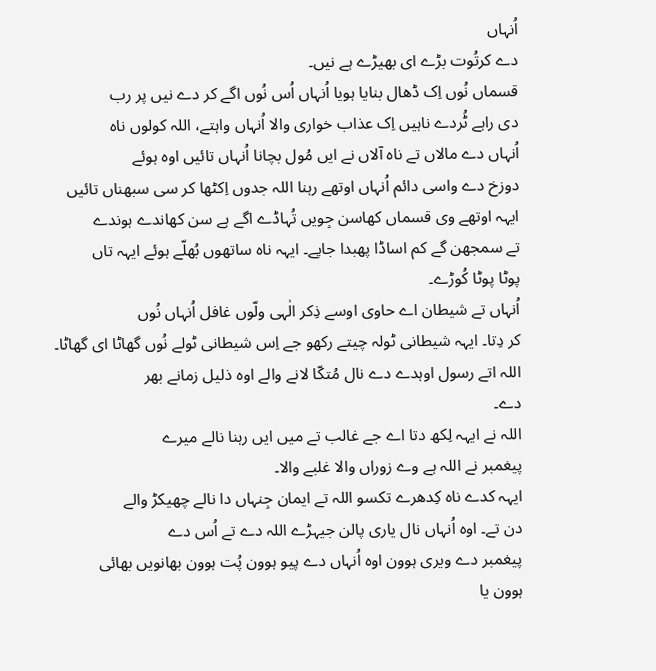اُنہاں
دے کرتُوت بڑے ای بھیڑے ہے نیں۔
قسماں نُوں اِک ڈھال بنایا ہویا اُنہاں اُس نُوں اگے کر دے نیں پر رب
دی راہے ٹُردے ناہیں اِک عذاب خواری والا اُنہاں واہتے، اللہ کولوں ناہ
اُنہاں دے مالاں تے ناہ آلاں نے ایں مُول بچانا اُنہاں تائیں اوہ ہوئے
دوزخ دے واسی دائم اُنہاں اوتھے رہنا اللہ جدوں اِکٹھا کر سی سبھناں تائیں
ایہہ اوتھے وی قسماں کھاسن جِویں تُہاڈے اگے ہے سن کھاندے ہوندے
تے سمجھن گے کم اساڈا پھبدا جاپے۔ ایہہ ناہ ساتھوں بُھلّے ہوئے ایہہ تاں
پوٹا پوٹا کُوڑے۔
اُنہاں تے شیطان اے حاوی اوسے ذِکر الٰہی ولّوں غافل اُنہاں نُوں
کر دِتا۔ ایہہ شیطانی ٹولہ چیتے رکھو جے اِس شیطانی ٹولے نُوں گھاٹا ای گھاٹا۔
اللہ اتے رسول اوہدے دے نال مُتکّا لانے والے اوہ ذلیل زمانے بھر
دے۔
اللہ نے ایہہ لِکھ دتا اے جے غالب تے میں ایں رہنا نالے میرے
پیغمبر نے اللہ ہے وے زوراں والا غلبے والا۔
ایہہ کدے ناہ کِدھرے تکسو اللہ تے ایمان جِنہاں دا نالے چھیکڑ والے
دن تے۔ اوہ اُنہاں نال یاری پالن جیہڑے اللہ دے تے اُس دے
پیغمبر دے ویری ہوون اوہ اُنہاں دے پیو ہوون پُت ہوون بھانویں بھائی
ہوون یا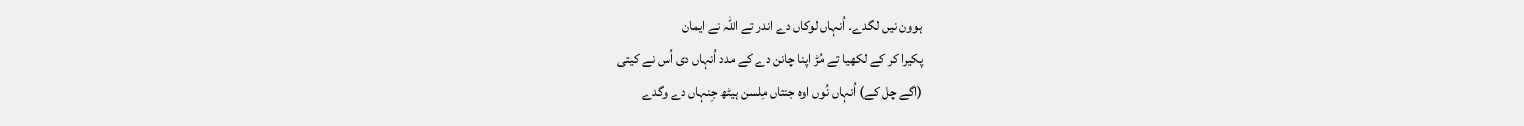ہوون نیں لگدے۔ اُنہاں لوکاں دے اندر تے اللہ نے ایمان
پکیرا کر کے لکھیا تے مُڑ اپنا چانن دے کے مدد اُنہاں دی اُس نے کیتی
(اگے چل کے) اُنہاں نُوں اوہ جنتاں مِلسن ہیٹھ جِنہاں دے وگدے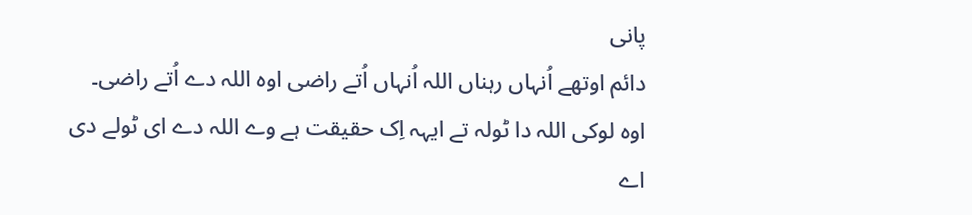پانی
دائم اوتھے اُنہاں رہناں اللہ اُنہاں اُتے راضی اوہ اللہ دے اُتے راضی۔
اوہ لوکی اللہ دا ٹولہ تے ایہہ اِک حقیقت ہے وے اللہ دے ای ٹولے دی
اے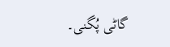گاٹی پُگنی۔